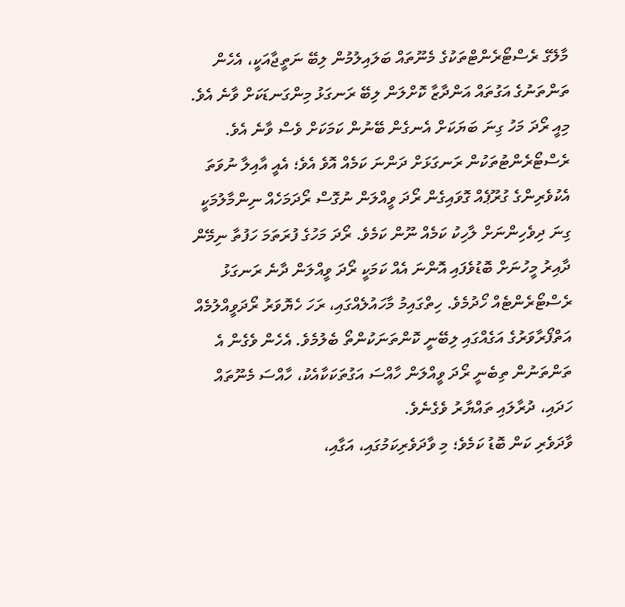މާލޭގެ ރެސްޓޯރެންޓްތަކުގެ މެނޫތައް ބަލައިލުމުން ލިބޭ ނަތީޖާއަކީ، އެހެން ތަންތަނުގެ އަގުތައް އަންދާޒާ ކޮށްލަން ލިބޭ ރަނގަޅު މިންގަނޑަކަށް ވާނެ އެވެ. މިއީ ރޯދަ މަހު ގިނަ ބަޔަކަށް އެނގެން ބޭނުން ކަމަކަށް ވެސް ވާނެ އެވެ.
ރެސްޓޯރެންޓުތަކުން ރަނގަޅަށް ދަންނަ ކަމެއް އޮވެ އެވެ؛ އެއީ އާއިލާ ނުވަތަ އެކުވެރިންގެ ގުރޫޕެއް ގޮވައިގެން ރޯދަ ވީއްލަން ނުގޮސް ރޯދަމަހެއް ނިންމާލުމަކީ ގިނަ ދިވެހިންނަށް ލާހިކު ކަމެއް ނޫން ކަމެވެ. ރޯދަ މަހުގެ ފުރަތަމަ ހަފުތާ ނިމޭން ދާއިރު މީހުނަށް ބޮޑުވެފައި އޮންނަ އެއް ކަމަކީ ރޯދަ ވީއްލަން ދާނެ ރަނގަޅު ރެސްޓޯރެންޓެއް ހޯދުމެވެ. ހިތްގައިމު މާހައުލެއްގައި، ރަހަ ހެޔޮވަރު ރޯދަވީއްލުމެއް އަތްފޯރާވަރުގެ އަގެއްގައި ލިބޭނީ ކޮންތަނަކުންތޯ ބެލުމެވެ. އެހެން ވެގެން އެ ތަންތަނުން ތިބެނީ ރޯދަ ވީއްލަން ހާއްސަ އަގުތަކަކާއެކު، ހާއްސަ މެނޫތައް ހަދައި، ދުރާލައި ތައްޔާރު ވެގެނެވެ.
ވާދަވެރި ކަން ބޮޑު ކަމެވެ؛ މި ވާދަވެރިކަމުގައި، އަގާއި،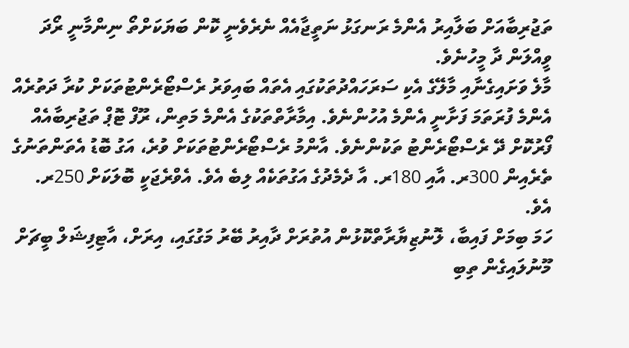ތަޖުރިބާއަށް ބަލާއިރު އެންމެ ރަނގަޅު ނަތީޖާއެއް ނެރެވެނީ ކޮން ބަޔަކަށްތޯ ނިންމާނީ ރޯދަ ވީއްލަން ދާ މީހުނެވެ.
މާލެ ވަށައިގެނާއި މާލޭގެ އެކި ސަރަހައްދުތަކުގައި އެތައް ބައިވަރު ރެސްޓޯރެންޓުތަކަށް ކުރާ ދަތުރެއް އެންމެ ފުރަތަމަ ފަށާނީ އެންމެ އުހުންނެވެ. އިމާރާތްތަކުގެ އެންމެ މަތިން، ރޫފް ޓޮޕް ތަޖުރިބާއެއް ފޯރުކޮށް ދޭ ރެސްޓޯރެންޓު ތަކުންނެވެ. އާންމު ރެސްޓޯރެންޓުތަކަށް ވުރެ، އަގު ބޮޑު އެތަންތަނުގެ ތެރެއިން 300ރ. އާއި 180ރ. އާ ދެމެދުގެ އަގުތަކެއް ލިބެ އެވެ. އެވްރެޖަކީ ބޮލަކަށް 250ރ. އެވެ.
ހަމަ ބިމަށް ފައިބާ، ލޮނުޒިޔާރާތްކޮޅުން އުތުރަށް ދާއިރު ބޭރު މަގުގައި، އިރަށް، އާޓިފިޝަލް ބީޗަށް މޫނުލައިގެން ތިބި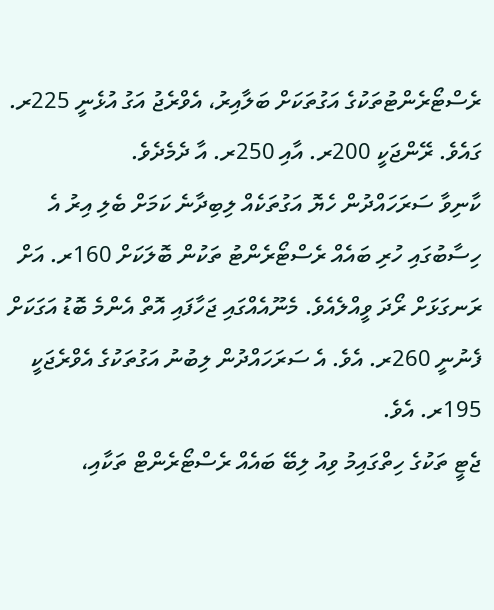ރެސްޓޯރެންޓުތަކުގެ އަގުތަކަށް ބަލާއިރު، އެވްރެޖު އަގު އުޅެނީ 225ރ. ގައެވެ. ރޭންޖަކީ 200ރ. އާއި 250ރ. އާ ދެމެދެވެ.
ކާނިވާ ސަރަހައްދުން ހެޔޮ އަގުތަކެއް ލިބިދާނެ ކަމަށް ބެލި އިރު އެ ހިސާބުގައި ހުރި ބައެއް ރެސްޓޯރެންޓު ތަކުން ބޮލަކަށް 160ރ. އަށް ރަނގަޅަށް ރޯދަ ވީއްލެއެވެ. މެނޫއެއްގައި ޖަހާފައި އޮތް އެންމެ ބޮޑު އަގަކަށް ފެނުނީ 260ރ. އެވެ. އެ ސަރަހައްދުން ލިބުނު އަގުތަކުގެ އެވްރެޖަކީ 195ރ. އެވެ.
ޖެޓީ ތަކުގެ ހިތްގައިމު ވިއު ލިބޭ ބައެއް ރެސްޓޯރެންޓް ތަކާއި،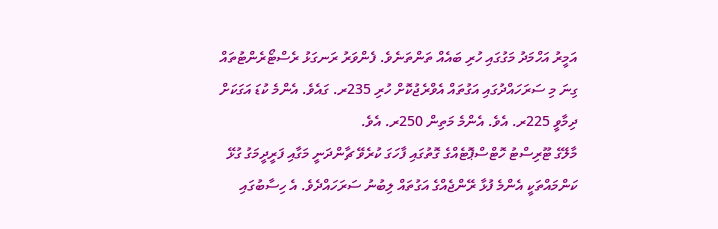އަމީރު އަހްމަދު މަގުގައި ހުރި ބައެއް ތަންތަނެވެ. ފެންވަރު ރަނގަޅު ރެސްޓޯރެންޓުތައް ގިނަ މި ސަރަހައްދުގައި އަގުތައް އެވްރެޖުކޮށް ހުރި 235ރ. ގައެވެ. އެންމެ ކުޑަ އަގަކަށް ދިމާވީ 225ރ. އެވެ. އެންމެ މަތިން 250ރ. އެވެ.
މާލޭގެ ޓޫރިސްޓު ހޮޓްސްޕޮޓެއްގެ ގޮތުގައި ފާހަގަ ކުރެވޭ ޗާންދަނީ މަގާއި ފަރީދީމަގު ގުޅޭ ކަންމައްތަކީ އެންމެ ފުޅާ ރޭންޖެއްގެ އަގުތައް ލިބުނު ސަރަހައްދެވެ. އެ ހިސާބުގައި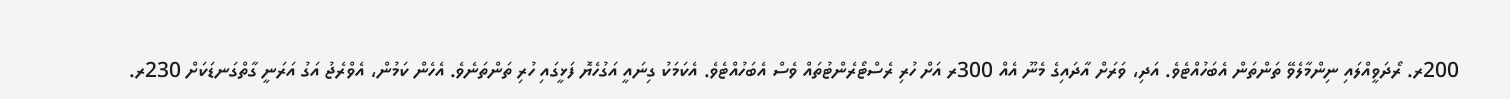200ރ. ރޯދަވީއްލައި ނިންމާލެވޭ ތަންތަން އެބަހުއްޓެވެ. އަދި، ވަރަށް އާދައިގެ މެނޫ އެއް 300ރ އަށް ހުރި ރެސްޓޯރެންޓުތައް ވެސް އެބަހުއްޓެވެ. އެކަމަކު ގިނައީ އަގުހެޔޮ ފަޅީގައި ހުރި ތަންތަނެވެ. އެހެން ކަމުން، އެވްރެޖު އަގު އަރަނީ ގާތްގަނޑަކަށް 230ރ.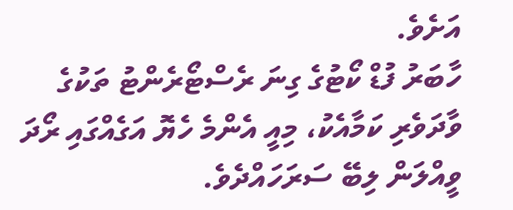އަށެވެ.
ހާބަރު ފުޑް ކޯޓުގެ ގިނަ ރެސްޓޯރެންޓު ތަކުގެ ވާދަވެރި ކަމާއެކު، މިއީ އެންމެ ހެޔޮ އަގެއްގައި ރޯދަ ވީއްލަން ލިބޭ ސަރަހައްދެވެ.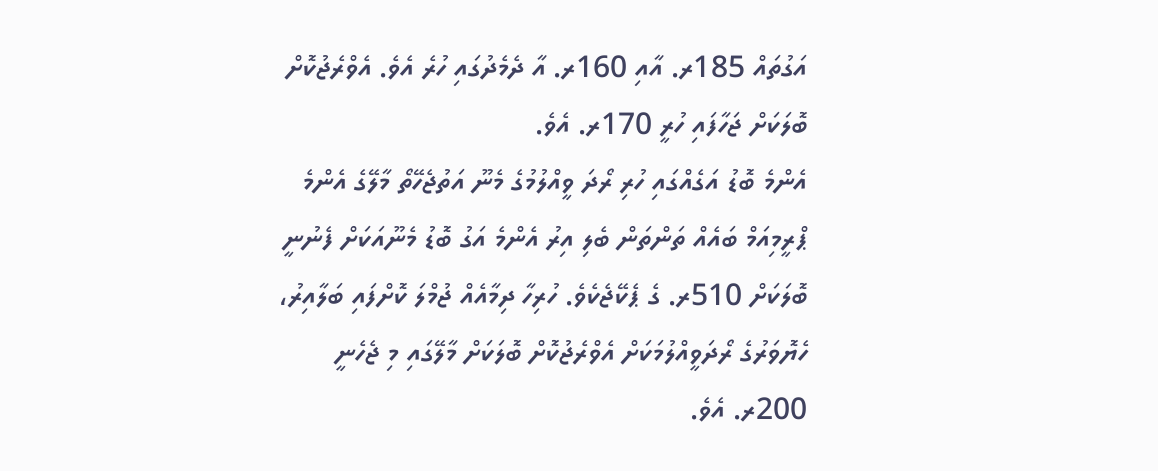އަގުތައް 185ރ. އާއި 160ރ. އާ ދެމެދުގައި ހުރެ އެވެ. އެވްރެޖުކޮށް ބޮލަކަށް ޖަހާފައި ހުރީ 170ރ. އެވެ.
އެންމެ ބޮޑު އަގެއްގައި ހުރި ރޯދަ ވީއްލުމުގެ މެނޫ އަތުޖެހޭތޯ މާލޭގެ އެންމެ ޕްރީމިއަމް ބައެއް ތަންތަން ބެލި އިރު އެންމެ އަގު ބޮޑު މެނޫއަކަށް ފެނުނީ ބޮލަކަށް 510ރ. ގެ ޕެކޭޖެކެވެ. ހުރިހާ ދިމާއެއް ޖުމްލަ ކޮށްފައި ބަލާއިރު، ހެޔޮވަރުގެ ރޯދަވީއްލުމަކަށް އެވްރެޖުކޮށް ބޮލަކަށް މާލޭގައި މި ޖެހެނީ 200ރ. އެވެ.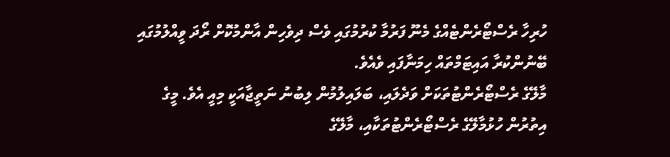ހުރިހާ ރެސްޓޯރެންޓެއްގެ މެނޫ ފަރުމާ ކުރުމުގައި ވެސް ދިވެހިން އާންމުކޮށް ރޯދަ ވީއްލުމުގައި ބޭނުންކުރާ އައިޓަމްތައް ހިމަނާފައި ވެއެވެ.
މާލޭގެ ރެސްޓޯރެންޓުތަކަށް ވަދެލައި، ބަލައިލުމުން ލިބުނު ނަތީޖާއަކީ މިއީ އެވެ. މީގެ އިތުރުން ހުޅުމާލޭގެ ރެސްޓޯރެންޓުތަކާއި، މާލޭގެ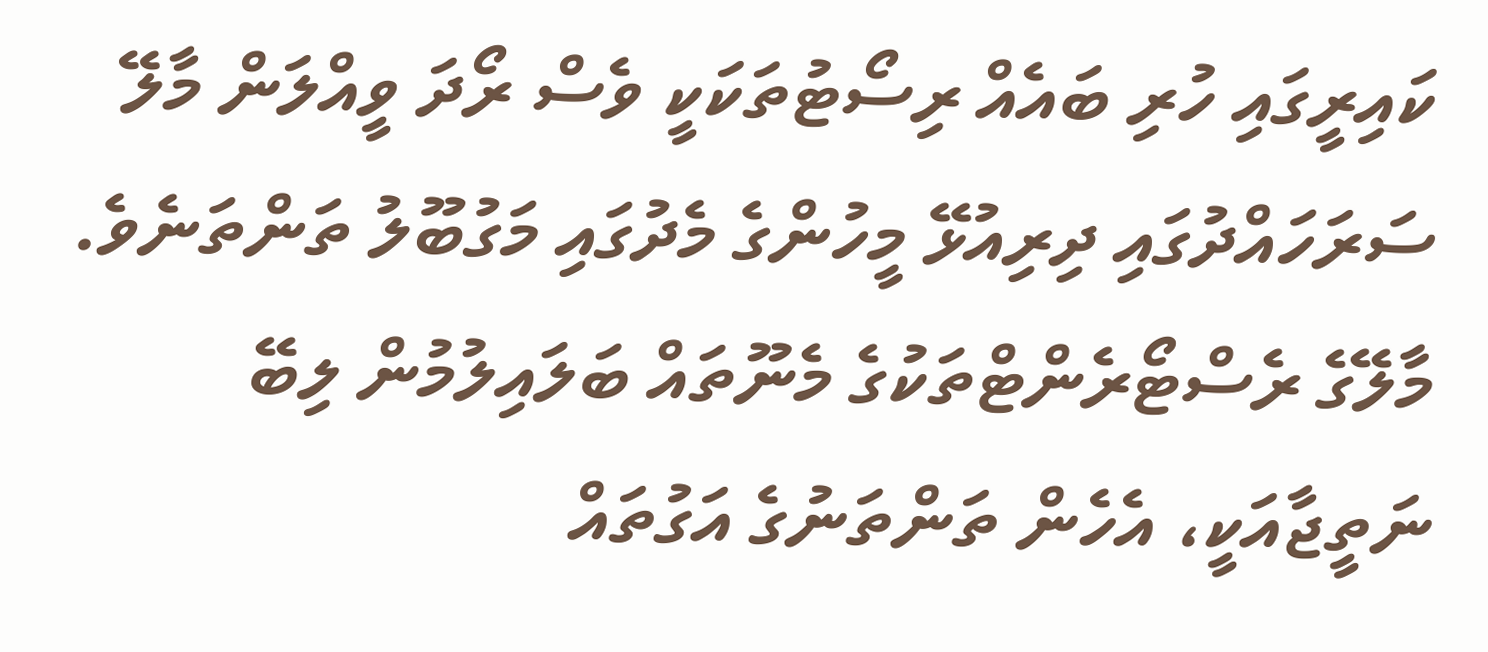ކައިރީގައި ހުރި ބައެއް ރިސޯޓުތަކަކީ ވެސް ރޯދަ ވީއްލަން މާލޭ ސަރަހައްދުގައި ދިރިއުޅޭ މީހުންގެ މެދުގައި މަގުބޫލު ތަންތަނެވެ.
މާލޭގެ ރެސްޓޯރެންޓްތަކުގެ މެނޫތައް ބަލައިލުމުން ލިބޭ ނަތީޖާއަކީ، އެހެން ތަންތަނުގެ އަގުތައް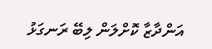އަންދާޒާ ކޮށްލަން ލިބޭ ރަނގަޅު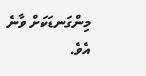މިންގަނޑަކަށް ވާނެ އެވެ.